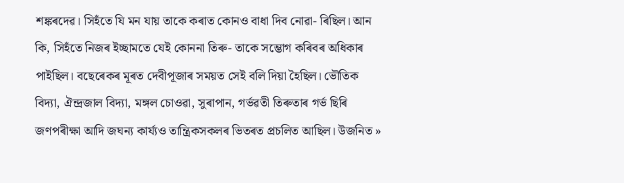শঙ্কৰদেৱ। সিহঁতে যি মন যায় তাকে কৰাত কোনও বাধা দিব নোৱা- ৰিছিল। আন কি, সিহঁতে নিজৰ ইচ্ছামতে যেই কোননা তিৰু- তাকে সম্ভোগ কৰিবৰ অধিকাৰ পাইছিল। বছেৰেকৰ মূৰত দেবীপূজাৰ সময়ত সেই বলি দিয়া হৈছিল। ভৌতিক বিদ্যা, ঐন্দ্ৰজাল বিদ্যা, মঙ্গল চোওৱা, সুৰাপান, গৰ্ভৱতী তিৰুতাৰ গৰ্ভ ছিৰি জণপৰীক্ষা আদি জঘন্য কাৰ্য্যও তান্ত্ৰিকসকলৰ ভিতৰত প্ৰচলিত আছিল। উজনিত »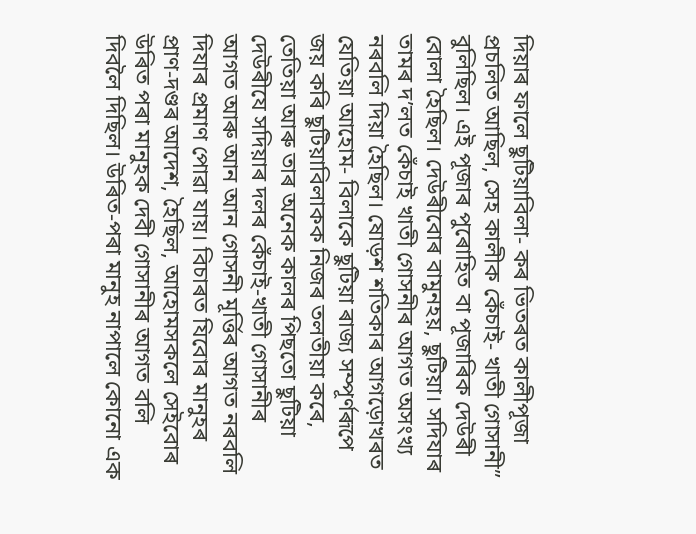দিয়াৰ ফালে ছুটিয়াবিলা- কৰ ভিতৰত কালীপূজা প্ৰচলিত আছিল, সেহ কালীক কেঁচাই- খাতী গোসানী” বুলিছিল। এই পূজাৰ পুৰোহিত বা পূজাৰিক দেউৰী বোলা হৈছিল। দেউৰীবোৰ বামুনহয়, ছুটিয়া। সদিযাৰ তামৰ দ’লত কেঁচাই খাতী গোসনীৰ আগত অসংখ্য নৰবলি দিয়া হৈছিল। ষোড়শ শতিকাৰ আগড়োখৰত যেতিয়া আহোম- বিলাকে ছুটিয়া ৰাজ্য সম্পূৰ্ণৰূপে জয় কৰি ছুটিয়াবিলাকক নিজৰ তলতীয়া কৰে, তেতিয়া আৰু তাৰ অনেক কালৰ পিছতো ছুটিয়া দেউৰীযে সদিয়াৰ দলৰ কেঁচাই-খাতী গোসানীৰ আগত আৰু আন আন গোসনী মূৰ্ত্তিৰ আগত নৰবলি দিযাৰ প্ৰমাণ পোৱা যায়। বিচাৰত যিবোৰ মানুহৰ প্ৰাণ-দণ্ডৰ আদেশ, হৈছিল, আহোমসকলে সেইবোৰ উৰিত পৰা মানুহক দেবী গোসানীৰ আগত বলি দিবলৈ দিছিল। উৰিত-পৰা মানুহ নাপালে কোনো এক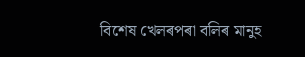বিশেষ খেলৰপৰা বলিৰ মানুহ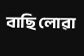বাছি লোৱা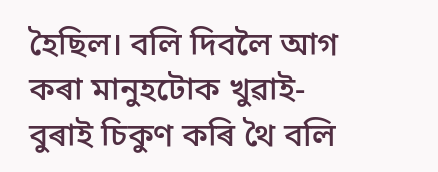হৈছিল। বলি দিবলৈ আগ কৰা মানুহটোক খুৱাই-বুৰাই চিকুণ কৰি থৈ বলি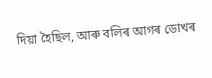দিয়া হৈছিল, আৰু বলিৰ আগৰ ডোখৰ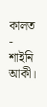কালত
- শাইনি আকী।